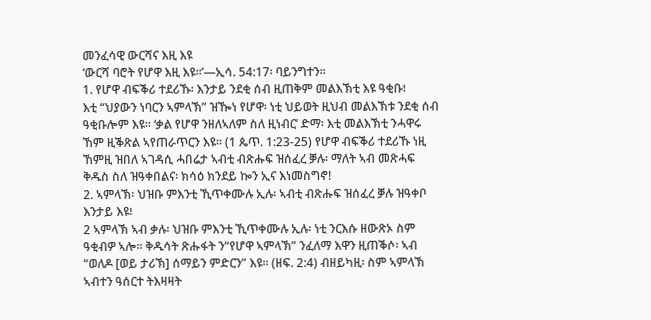መንፈሳዊ ውርሻና እዚ እዩ
‘ውርሻ ባሮት የሆዋ እዚ እዩ።’—ኢሳ. 54:17፡ ባይንግተን።
1. የሆዋ ብፍቕሪ ተደሪኹ፡ እንታይ ንደቂ ሰብ ዚጠቅም መልእኽቲ እዩ ዓቂቡ፧
እቲ “ህያውን ነባርን ኣምላኽ” ዝዀነ የሆዋ፡ ነቲ ህይወት ዚህብ መልእኽቱ ንደቂ ሰብ ዓቂቡሎም እዩ። ‘ቃል የሆዋ ንዘለኣለም ስለ ዚነብር’ ድማ፡ እቲ መልእኽቲ ንሓዋሩ ኸም ዚቕጽል ኣየጠራጥርን እዩ። (1 ጴጥ. 1:23-25) የሆዋ ብፍቕሪ ተደሪኹ ነዚ ኸምዚ ዝበለ ኣገዳሲ ሓበሬታ ኣብቲ ብጽሑፍ ዝሰፈረ ቓሉ፡ ማለት ኣብ መጽሓፍ ቅዱስ ስለ ዝዓቀበልና፡ ክሳዕ ክንደይ ኰን ኢና እነመስግኖ!
2. ኣምላኽ፡ ህዝቡ ምእንቲ ኺጥቀሙሉ ኢሉ፡ ኣብቲ ብጽሑፍ ዝሰፈረ ቓሉ ዝዓቀቦ እንታይ እዩ፧
2 ኣምላኽ ኣብ ቃሉ፡ ህዝቡ ምእንቲ ኺጥቀሙሉ ኢሉ፡ ነቲ ንርእሱ ዘውጽኦ ስም ዓቂብዎ ኣሎ። ቅዱሳት ጽሑፋት ን“የሆዋ ኣምላኽ” ንፈለማ እዋን ዚጠቕሶ፡ ኣብ “ወለዶ [ወይ ታሪኽ] ሰማይን ምድርን” እዩ። (ዘፍ. 2:4) ብዘይካዚ፡ ስም ኣምላኽ ኣብተን ዓሰርተ ትእዛዛት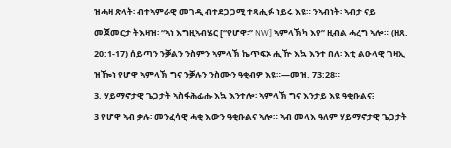ዝሓዛ ጽላት፡ ብተኣምራዊ መገዲ ብተደጋጋሚ ተጻሒፉ ነይሩ እዩ። ንኣብነት፡ ኣብታ ናይ መጀመርታ ትእዛዝ፡ “ኣነ እግዚኣብሄር [“የሆዋ፡” NW] ኣምላኽካ እየ” ዚብል ሓረግ ኣሎ። (ዘጸ. 20:1-17) ሰይጣን ንቓልን ንስምን ኣምላኽ ኬጥፍኦ ሒዅ እኳ እንተ በለ፡ እቲ ልዑላዊ ገዛኢ ዝዀነ የሆዋ ኣምላኽ ግና ንቓሉን ንስሙን ዓቂብዎ እዩ።—መዝ. 73:28።
3. ሃይማኖታዊ ጌጋታት ኣስፋሕፊሑ እኳ እንተሎ፡ ኣምላኽ ግና እንታይ እዩ ዓቂቡልና፧
3 የሆዋ ኣብ ቃሉ፡ መንፈሳዊ ሓቂ እውን ዓቂቡልና ኣሎ። ኣብ መላእ ዓለም ሃይማኖታዊ ጌጋታት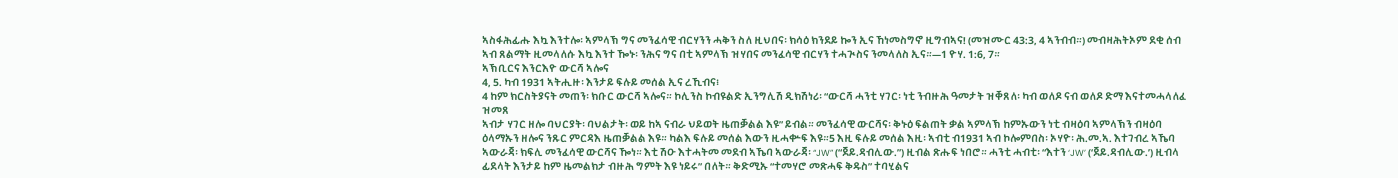ኣስፋሕፊሑ እኳ እንተሎ፡ ኣምላኽ ግና መንፈሳዊ ብርሃንን ሓቅን ስለ ዚህበና፡ ክሳዕ ክንደይ ኰን ኢና ኸነመስግኖ ዚግብኣና! (መዝሙር 43:3, 4 ኣንብብ።) መብዛሕትኦም ደቂ ሰብ ኣብ ጸልማት ዚመላለሱ እኳ እንተ ዀኑ፡ ንሕና ግና በቲ ኣምላኽ ዝሃበና መንፈሳዊ ብርሃን ተሓጒስና ንመላለስ ኢና።—1 ዮሃ. 1:6, 7።
ኣኽቢርና እንርእዮ ውርሻ ኣሎና
4, 5. ካብ 1931 ኣትሒዙ፡ እንታይ ፍሉይ መሰል ኢና ረኺብና፧
4 ከም ክርስትያናት መጠን፡ ክቡር ውርሻ ኣሎና። ኮሊንስ ኮብዩልድ ኢንግሊሽ ዲክሽነሪ፡ “ውርሻ ሓንቲ ሃገር፡ ነቲ ንብዙሕ ዓመታት ዝቐጸለ፡ ካብ ወለዶ ናብ ወለዶ ድማ እናተመሓላለፈ ዝመጸ
ኣብታ ሃገር ዘሎ ባህርያት፡ ባህልታት፡ ወይ ከኣ ናብራ ህይወት ዜጠቓልል እዩ” ይብል። መንፈሳዊ ውርሻና፡ ቅኑዕ ፍልጠት ቃል ኣምላኽ ከምኡውን ነቲ ብዛዕባ ኣምላኽን ብዛዕባ ዕላማኡን ዘሎና ንጹር ምርዳእ ዜጠቓልል እዩ። ካልእ ፍሉይ መሰል እውን ዚሓቍፍ እዩ።5 እዚ ፍሉይ መሰል እዚ፡ ኣብቲ ብ1931 ኣብ ኮሎምበስ፡ ኦሃዮ፡ ሕ.መ.ኣ. እተገብረ ኣኼባ ኣውራጃ፡ ክፍሊ መንፈሳዊ ውርሻና ዀነ። እቲ ሽዑ እተሓትመ መደብ ኣኼባ ኣውራጃ፡ “JW” (“ጀይ.ዳብሊው.”) ዚብል ጽሑፍ ነበሮ። ሓንቲ ሓብቲ፡ “እተን ‘JW’ (‘ጀይ.ዳብሊው.’) ዚብላ ፊደላት እንታይ ከም ዜመልክታ ብዙሕ ግምት እዩ ነይሩ” በለት። ቅድሚኡ “ተመሃሮ መጽሓፍ ቅዱስ” ተባሂልና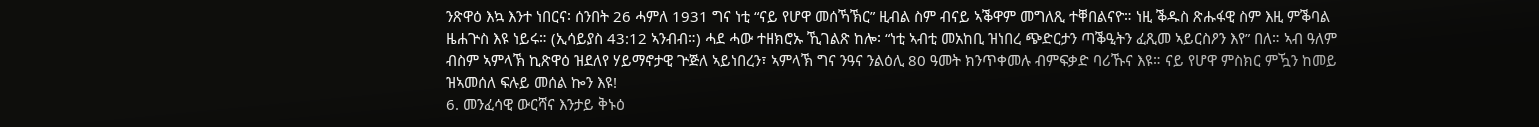ንጽዋዕ እኳ እንተ ነበርና፡ ሰንበት 26 ሓምለ 1931 ግና ነቲ “ናይ የሆዋ መሰኻኽር” ዚብል ስም ብናይ ኣቕዋም መግለጺ ተቐበልናዮ። ነዚ ቕዱስ ጽሑፋዊ ስም እዚ ምቕባል ዜሐጕስ እዩ ነይሩ። (ኢሳይያስ 43:12 ኣንብብ።) ሓደ ሓው ተዘክሮኡ ኺገልጽ ከሎ፡ “ነቲ ኣብቲ መአከቢ ዝነበረ ጭድርታን ጣቕዒትን ፈጺመ ኣይርስዖን እየ” በለ። ኣብ ዓለም ብስም ኣምላኽ ኪጽዋዕ ዝደለየ ሃይማኖታዊ ጕጅለ ኣይነበረን፣ ኣምላኽ ግና ንዓና ንልዕሊ 80 ዓመት ክንጥቀመሉ ብምፍቃድ ባሪኹና እዩ። ናይ የሆዋ ምስክር ምዃን ከመይ ዝኣመሰለ ፍሉይ መሰል ኰን እዩ!
6. መንፈሳዊ ውርሻና እንታይ ቅኑዕ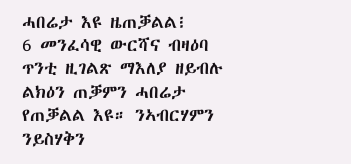ሓበሬታ እዩ ዜጠቓልል፧
6 መንፈሳዊ ውርሻና ብዛዕባ ጥንቲ ዚገልጽ ማእለያ ዘይብሉ ልክዕን ጠቓምን ሓበሬታ የጠቓልል እዩ። ንኣብርሃምን ንይስሃቅን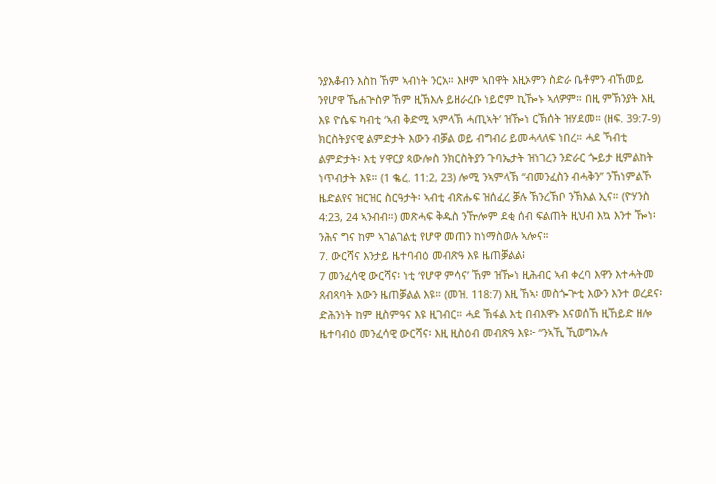ንያእቆብን እስከ ኸም ኣብነት ንርአ። እዞም ኣበዋት እዚኦምን ስድራ ቤቶምን ብኸመይ ንየሆዋ ኼሐጕስዎ ኸም ዚኽእሉ ይዘራረቡ ነይሮም ኪዀኑ ኣለዎም። በዚ ምኽንያት እዚ እዩ ዮሴፍ ካብቲ ‘ኣብ ቅድሚ ኣምላኽ ሓጢኣት’ ዝዀነ ርኽሰት ዝሃደመ። (ዘፍ. 39:7-9) ክርስትያናዊ ልምድታት እውን ብቓል ወይ ብግብሪ ይመሓላለፍ ነበረ። ሓደ ኻብቲ ልምድታት፡ እቲ ሃዋርያ ጳውሎስ ንክርስትያን ጉባኤታት ዝነገረን ንድራር ጐይታ ዚምልከት ነጥብታት እዩ። (1 ቈረ. 11:2, 23) ሎሚ ንኣምላኽ “ብመንፈስን ብሓቅን” ንኸነምልኾ ዜድልየና ዝርዝር ስርዓታት፡ ኣብቲ ብጽሑፍ ዝሰፈረ ቓሉ ኽንረኽቦ ንኽእል ኢና። (ዮሃንስ 4:23, 24 ኣንብብ።) መጽሓፍ ቅዱስ ንዅሎም ደቂ ሰብ ፍልጠት ዚህብ እኳ እንተ ዀነ፡ ንሕና ግና ከም ኣገልገልቲ የሆዋ መጠን ከነማስወሉ ኣሎና።
7. ውርሻና እንታይ ዜተባብዕ መብጽዓ እዩ ዜጠቓልል፧
7 መንፈሳዊ ውርሻና፡ ነቲ ‘የሆዋ ምሳና’ ኸም ዝዀነ ዚሕብር ኣብ ቀረባ እዋን እተሓትመ ጸብጻባት እውን ዜጠቓልል እዩ። (መዝ. 118:7) እዚ ኸኣ፡ መስጐጕቲ እውን እንተ ወረደና፡ ድሕንነት ከም ዚስምዓና እዩ ዚገብር። ሓደ ኽፋል እቲ በብእዋኑ እናወሰኸ ዚኸይድ ዘሎ ዜተባብዕ መንፈሳዊ ውርሻና፡ እዚ ዚስዕብ መብጽዓ እዩ፦ “ንኣኺ ኺወግኡሉ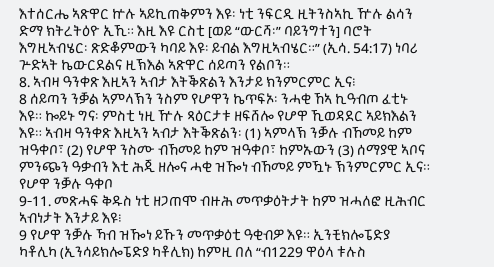እተሰርሔ ኣጽዋር ኵሉ ኣይኪጠቅምን እዩ፡ ነቲ ንፍርዲ ዚትንስኣኪ ዅሉ ልሳን ድማ ክትረትዕዮ ኢኺ። እዚ እዩ ርስቲ [ወይ “ውርሻ፡” ባይንግተን] ባሮት እግዚኣብሄር፡ ጽድቆምውን ካባይ እዩ፡ ይብል እግዚኣብሄር።” (ኢሳ. 54:17) ነባሪ ጕድኣት ኬውርደልና ዚኽእል ኣጽዋር ሰይጣን የልቦን።
8. ኣብዛ ዓንቀጽ እዚኣን ኣብታ እትቕጽልን እንታይ ክንምርምር ኢና፧
8 ሰይጣን ንቓል ኣምላኽን ንስም የሆዋን ኬጥፍኦ፡ ንሓቂ ኸኣ ኪዓብጦ ፈቲኑ እዩ። ኰይኑ ግና፡ ምስቲ ነዚ ዅሉ ጻዕርታቱ ዘፍሸሎ የሆዋ ኺወዳደር ኣይክእልን እዩ። ኣብዛ ዓንቀጽ እዚኣን ኣብታ እትቕጽልን፡ (1) ኣምላኽ ንቓሉ ብኸመይ ከም ዝዓቀቦ፣ (2) የሆዋ ንስሙ ብኸመይ ከም ዝዓቀቦ፣ ከምኡውን (3) ሰማያዊ ኣቦና ምንጭን ዓቃብን እቲ ሕጂ ዘሎና ሓቂ ዝዀነ ብኸመይ ምዃኑ ኽንምርምር ኢና።
የሆዋ ንቓሉ ዓቀቦ
9-11. መጽሓፍ ቅዱስ ነቲ ዘጋጠሞ ብዙሕ መጥቃዕትታት ከም ዝሓለፎ ዚሕብር ኣብነታት እንታይ እዩ፧
9 የሆዋ ንቓሉ ኻብ ዝዀነ ይኹን መጥቃዕቲ ዓቂብዎ እዩ። ኢንቺክሎፔድያ ካቶሊካ (ኢንሳይክሎፔድያ ካቶሊክ) ከምዚ በለ “ብ1229 ዋዕላ ቱሉስ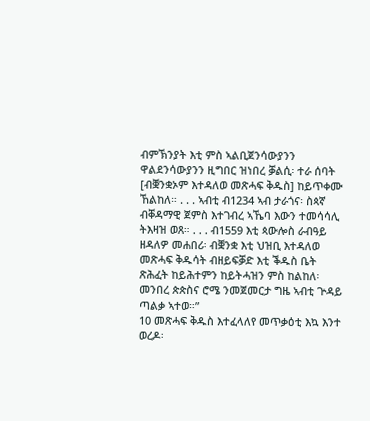ብምኽንያት እቲ ምስ ኣልቢጀንሳውያንን ዋልደንሳውያንን ዚግበር ዝነበረ ቓልሲ፡ ተራ ሰባት [ብቛንቋኦም እተዳለወ መጽሓፍ ቅዱስ] ከይጥቀሙ ኸልከለ። . . . ኣብቲ ብ1234 ኣብ ታራጎና፡ ስጳኛ ብቐዳማዊ ጀምስ እተገብረ ኣኼባ እውን ተመሳሳሊ ትእዛዝ ወጸ። . . . ብ1559 እቲ ጳውሎስ ራብዓይ ዘዳለዎ መሐበሪ፡ ብቛንቋ እቲ ህዝቢ እተዳለወ መጽሓፍ ቅዱሳት ብዘይፍቓድ እቲ ቕዱስ ቤት ጽሕፈት ከይሕተምን ከይትሓዝን ምስ ከልከለ፡ መንበረ ጵጵስና ሮሜ ንመጀመርታ ግዜ ኣብቲ ጕዳይ ጣልቃ ኣተወ።”
10 መጽሓፍ ቅዱስ እተፈላለየ መጥቃዕቲ እኳ እንተ ወረዶ፡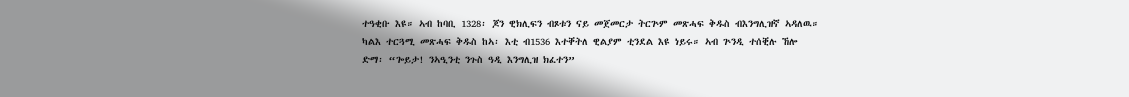ተዓቂቡ እዩ። ኣብ ከባቢ 1328፡ ጆን ዊክሊፍን ብጾቱን ናይ መጀመርታ ትርጕም መጽሓፍ ቅዱስ ብእንግሊዝኛ ኣዳለዉ። ካልእ ተርጓሚ መጽሓፍ ቅዱስ ከኣ፡ እቲ ብ1536 እተቐትለ ዊልያም ቲንደል እዩ ነይሩ። ኣብ ጕንዲ ተሰቒሉ ኸሎ ድማ፡ “ጐይታ! ንኣዒንቲ ንጉስ ዓዲ እንግሊዝ ክፈተን”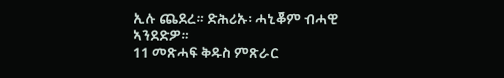ኢሉ ጨደረ። ድሕሪኡ፡ ሓኒቖም ብሓዊ ኣንደድዎ።
11 መጽሓፍ ቅዱስ ምጽራር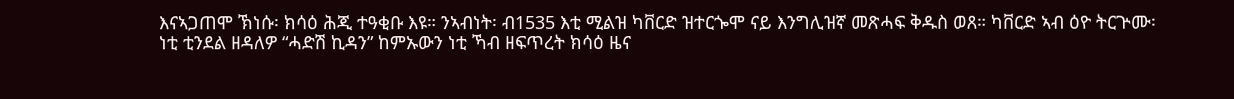እናኣጋጠሞ ኽነሱ፡ ክሳዕ ሕጂ ተዓቂቡ እዩ። ንኣብነት፡ ብ1535 እቲ ሚልዝ ካቨርድ ዝተርጐሞ ናይ እንግሊዝኛ መጽሓፍ ቅዱስ ወጸ። ካቨርድ ኣብ ዕዮ ትርጕሙ፡ ነቲ ቲንደል ዘዳለዎ “ሓድሽ ኪዳን” ከምኡውን ነቲ ኻብ ዘፍጥረት ክሳዕ ዜና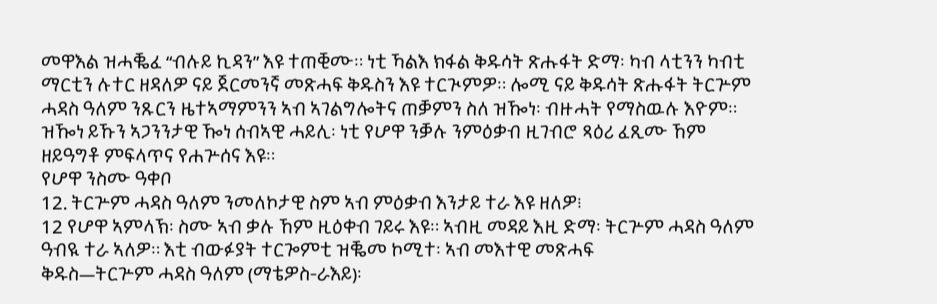መዋእል ዝሓቘፈ “ብሉይ ኪዳን” እዩ ተጠቒሙ። ነቲ ኻልእ ክፋል ቅዱሳት ጽሑፋት ድማ፡ ካብ ላቲንን ካብቲ ማርቲን ሉተር ዘዳለዎ ናይ ጀርመንኛ መጽሓፍ ቅዱስን እዩ ተርጒምዎ። ሎሚ ናይ ቅዱሳት ጽሑፋት ትርጕም ሓዳስ ዓለም ንጹርን ዜተኣማምንን ኣብ ኣገልግሎትና ጠቓምን ስለ ዝዀነ፡ ብዙሓት የማስዉሉ እዮም። ዝዀነ ይኹን ኣጋንንታዊ ዀነ ሰብኣዊ ሓይሊ፡ ነቲ የሆዋ ንቓሉ ንምዕቃብ ዚገብሮ ጻዕሪ ፈጺሙ ኸም ዘይዓግቶ ምፍላጥና የሐጕሰና እዩ።
የሆዋ ንስሙ ዓቀቦ
12. ትርጕም ሓዳስ ዓለም ንመለኮታዊ ስም ኣብ ምዕቃብ እንታይ ተራ እዩ ዘለዎ፧
12 የሆዋ ኣምላኽ፡ ስሙ ኣብ ቃሉ ኸም ዚዕቀብ ገይሩ እዩ። ኣብዚ መዳይ እዚ ድማ፡ ትርጕም ሓዳስ ዓለም ዓብዪ ተራ ኣለዎ። እቲ ብውፉያት ተርጐምቲ ዝቘመ ኮሚተ፡ ኣብ መእተዊ መጽሓፍ
ቅዱስ—ትርጕም ሓዳስ ዓለም (ማቴዎስ-ራእይ)፡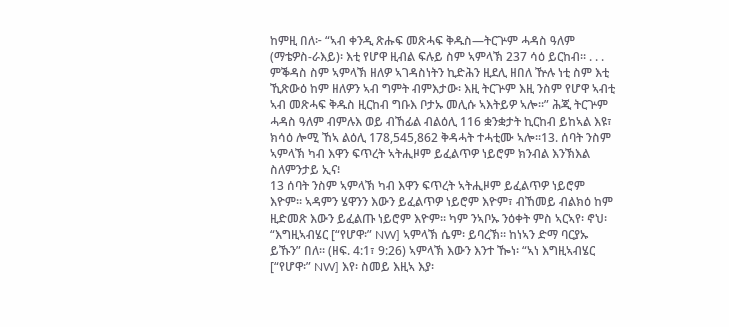ከምዚ በለ፦ “ኣብ ቀንዲ ጽሑፍ መጽሓፍ ቅዱስ—ትርጕም ሓዳስ ዓለም (ማቴዎስ-ራእይ)፡ እቲ የሆዋ ዚብል ፍሉይ ስም ኣምላኽ 237 ሳዕ ይርከብ። . . . ምቕዳስ ስም ኣምላኽ ዘለዎ ኣገዳስነትን ኪድሕን ዚደሊ ዘበለ ዅሉ ነቲ ስም እቲ ኺጽውዕ ከም ዘለዎን ኣብ ግምት ብምእታው፡ እዚ ትርጕም እዚ ንስም የሆዋ ኣብቲ ኣብ መጽሓፍ ቅዱስ ዚርከብ ግቡእ ቦታኡ መሊሱ ኣእትይዎ ኣሎ።” ሕጂ ትርጕም ሓዳስ ዓለም ብምሉእ ወይ ብኸፊል ብልዕሊ 116 ቋንቋታት ኪርከብ ይከኣል እዩ፣ ክሳዕ ሎሚ ኸኣ ልዕሊ 178,545,862 ቅዳሓት ተሓቲሙ ኣሎ።13. ሰባት ንስም ኣምላኽ ካብ እዋን ፍጥረት ኣትሒዞም ይፈልጥዎ ነይሮም ክንብል እንኽእል ስለምንታይ ኢና፧
13 ሰባት ንስም ኣምላኽ ካብ እዋን ፍጥረት ኣትሒዞም ይፈልጥዎ ነይሮም እዮም። ኣዳምን ሄዋንን እውን ይፈልጥዎ ነይሮም እዮም፣ ብኸመይ ብልክዕ ከም ዚድመጽ እውን ይፈልጡ ነይሮም እዮም። ካም ንኣቦኡ ንዕቀት ምስ ኣርኣየ፡ ኖህ፡ “እግዚኣብሄር [“የሆዋ፡” NW] ኣምላኽ ሴም፡ ይባረኽ። ከነኣን ድማ ባርያኡ ይኹን” በለ። (ዘፍ. 4:1፣ 9:26) ኣምላኽ እውን እንተ ዀነ፡ “ኣነ እግዚኣብሄር [“የሆዋ፡” NW] እየ፡ ስመይ እዚኣ እያ፡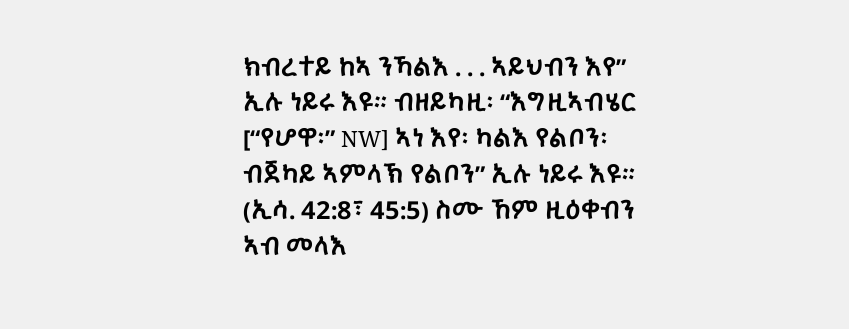ክብረተይ ከኣ ንኻልእ . . . ኣይህብን እየ” ኢሉ ነይሩ እዩ። ብዘይካዚ፡ “እግዚኣብሄር [“የሆዋ፡” NW] ኣነ እየ፡ ካልእ የልቦን፡ ብጀካይ ኣምላኽ የልቦን” ኢሉ ነይሩ እዩ። (ኢሳ. 42:8፣ 45:5) ስሙ ኸም ዚዕቀብን ኣብ መላእ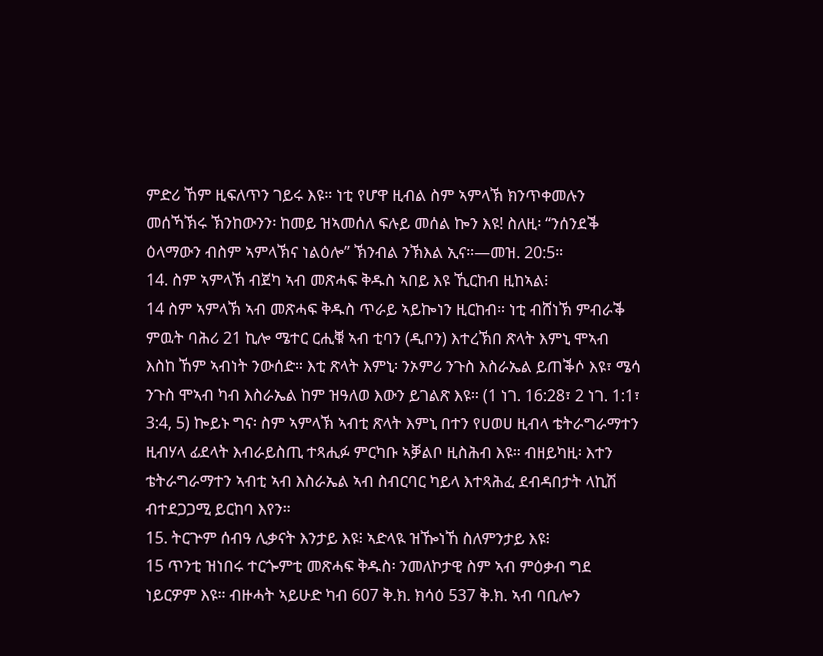ምድሪ ኸም ዚፍለጥን ገይሩ እዩ። ነቲ የሆዋ ዚብል ስም ኣምላኽ ክንጥቀመሉን መሰኻኽሩ ኽንከውንን፡ ከመይ ዝኣመሰለ ፍሉይ መሰል ኰን እዩ! ስለዚ፡ “ንሰንደቕ ዕላማውን ብስም ኣምላኽና ነልዕሎ” ኽንብል ንኽእል ኢና።—መዝ. 20:5።
14. ስም ኣምላኽ ብጀካ ኣብ መጽሓፍ ቅዱስ ኣበይ እዩ ኺርከብ ዚከኣል፧
14 ስም ኣምላኽ ኣብ መጽሓፍ ቅዱስ ጥራይ ኣይኰነን ዚርከብ። ነቲ ብሸነኽ ምብራቕ ምዉት ባሕሪ 21 ኪሎ ሜተር ርሒቑ ኣብ ቲባን (ዲቦን) እተረኽበ ጽላት እምኒ ሞኣብ እስከ ኸም ኣብነት ንውሰድ። እቲ ጽላት እምኒ፡ ንኦምሪ ንጉስ እስራኤል ይጠቕሶ እዩ፣ ሜሳ ንጉስ ሞኣብ ካብ እስራኤል ከም ዝዓለወ እውን ይገልጽ እዩ። (1 ነገ. 16:28፣ 2 ነገ. 1:1፣ 3:4, 5) ኰይኑ ግና፡ ስም ኣምላኽ ኣብቲ ጽላት እምኒ በተን የሀወሀ ዚብላ ቴትራግራማተን ዚብሃላ ፊደላት እብራይስጢ ተጻሒፉ ምርካቡ ኣቓልቦ ዚስሕብ እዩ። ብዘይካዚ፡ እተን ቴትራግራማተን ኣብቲ ኣብ እስራኤል ኣብ ስብርባር ካይላ እተጻሕፈ ደብዳበታት ላኪሽ ብተደጋጋሚ ይርከባ እየን።
15. ትርጕም ሰብዓ ሊቃናት እንታይ እዩ፧ ኣድላዪ ዝዀነኸ ስለምንታይ እዩ፧
15 ጥንቲ ዝነበሩ ተርጐምቲ መጽሓፍ ቅዱስ፡ ንመለኮታዊ ስም ኣብ ምዕቃብ ግደ ነይርዎም እዩ። ብዙሓት ኣይሁድ ካብ 607 ቅ.ክ. ክሳዕ 537 ቅ.ክ. ኣብ ባቢሎን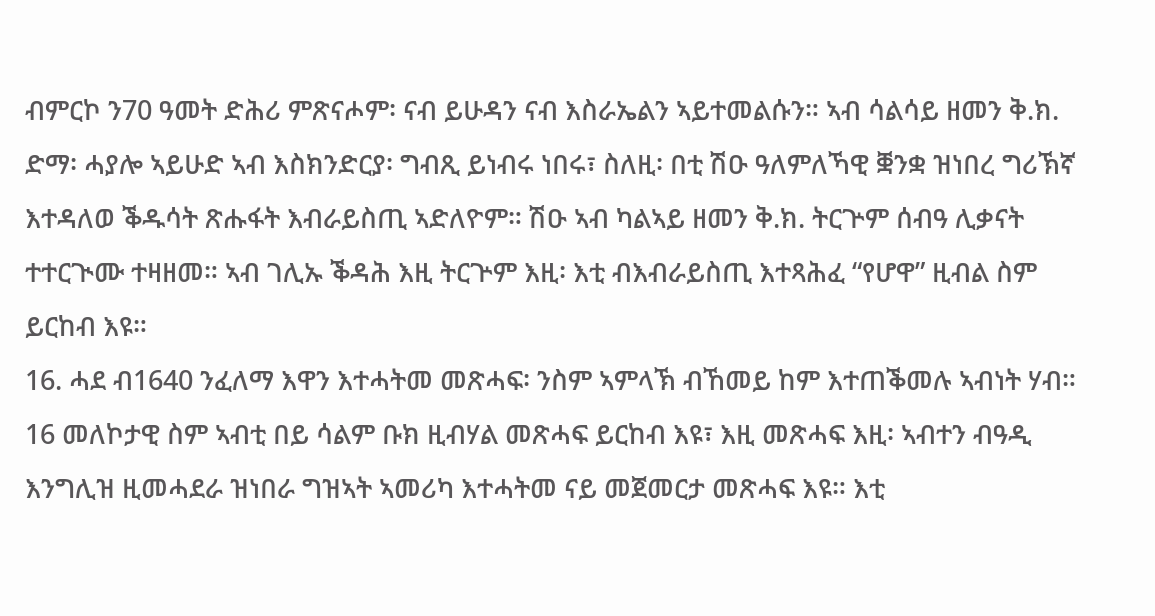ብምርኮ ን70 ዓመት ድሕሪ ምጽናሖም፡ ናብ ይሁዳን ናብ እስራኤልን ኣይተመልሱን። ኣብ ሳልሳይ ዘመን ቅ.ክ. ድማ፡ ሓያሎ ኣይሁድ ኣብ እስክንድርያ፡ ግብጺ ይነብሩ ነበሩ፣ ስለዚ፡ በቲ ሽዑ ዓለምለኻዊ ቛንቋ ዝነበረ ግሪኽኛ እተዳለወ ቕዱሳት ጽሑፋት እብራይስጢ ኣድለዮም። ሽዑ ኣብ ካልኣይ ዘመን ቅ.ክ. ትርጕም ሰብዓ ሊቃናት ተተርጒሙ ተዛዘመ። ኣብ ገሊኡ ቕዳሕ እዚ ትርጕም እዚ፡ እቲ ብእብራይስጢ እተጻሕፈ “የሆዋ” ዚብል ስም ይርከብ እዩ።
16. ሓደ ብ1640 ንፈለማ እዋን እተሓትመ መጽሓፍ፡ ንስም ኣምላኽ ብኸመይ ከም እተጠቕመሉ ኣብነት ሃብ።
16 መለኮታዊ ስም ኣብቲ በይ ሳልም ቡክ ዚብሃል መጽሓፍ ይርከብ እዩ፣ እዚ መጽሓፍ እዚ፡ ኣብተን ብዓዲ እንግሊዝ ዚመሓደራ ዝነበራ ግዝኣት ኣመሪካ እተሓትመ ናይ መጀመርታ መጽሓፍ እዩ። እቲ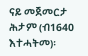ናይ መጀመርታ ሕታም (ብ1640 እተሓትመ)፡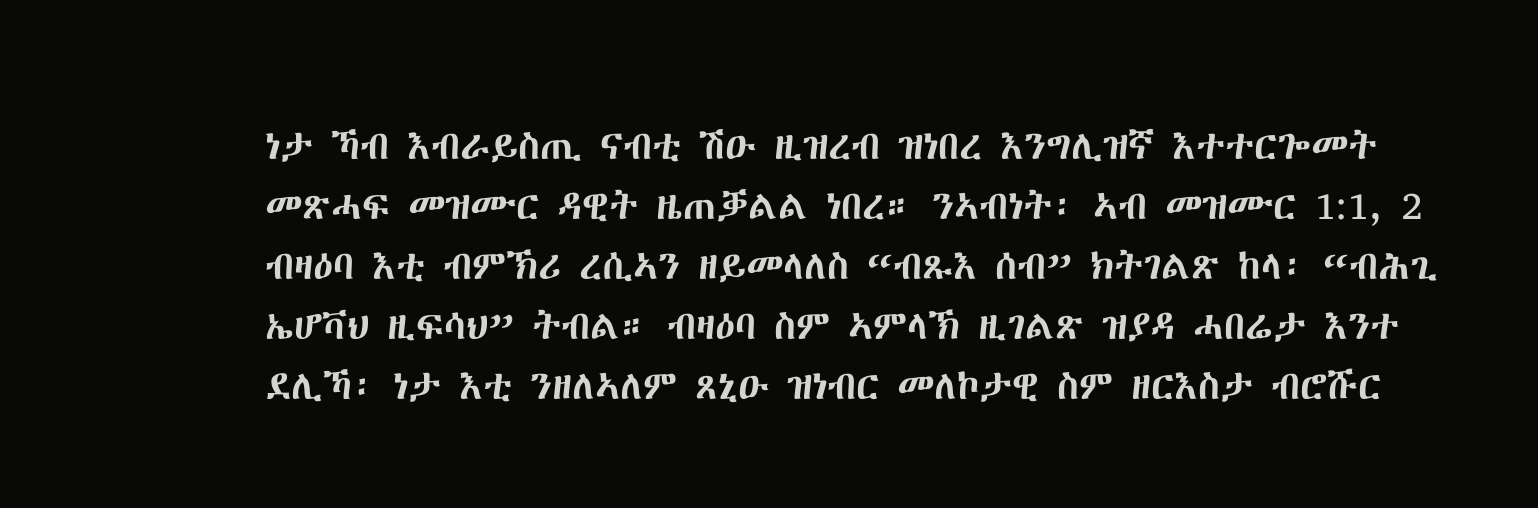ነታ ኻብ እብራይስጢ ናብቲ ሽዑ ዚዝረብ ዝነበረ እንግሊዝኛ እተተርጐመት መጽሓፍ መዝሙር ዳዊት ዜጠቓልል ነበረ። ንኣብነት፡ ኣብ መዝሙር 1:1, 2 ብዛዕባ እቲ ብምኽሪ ረሲኣን ዘይመላለስ “ብጹእ ሰብ” ክትገልጽ ከላ፡ “ብሕጊ ኤሆቫህ ዚፍሳህ” ትብል። ብዛዕባ ስም ኣምላኽ ዚገልጽ ዝያዳ ሓበሬታ እንተ ደሊኻ፡ ነታ እቲ ንዘለኣለም ጸኒዑ ዝነብር መለኮታዊ ስም ዘርእስታ ብሮሹር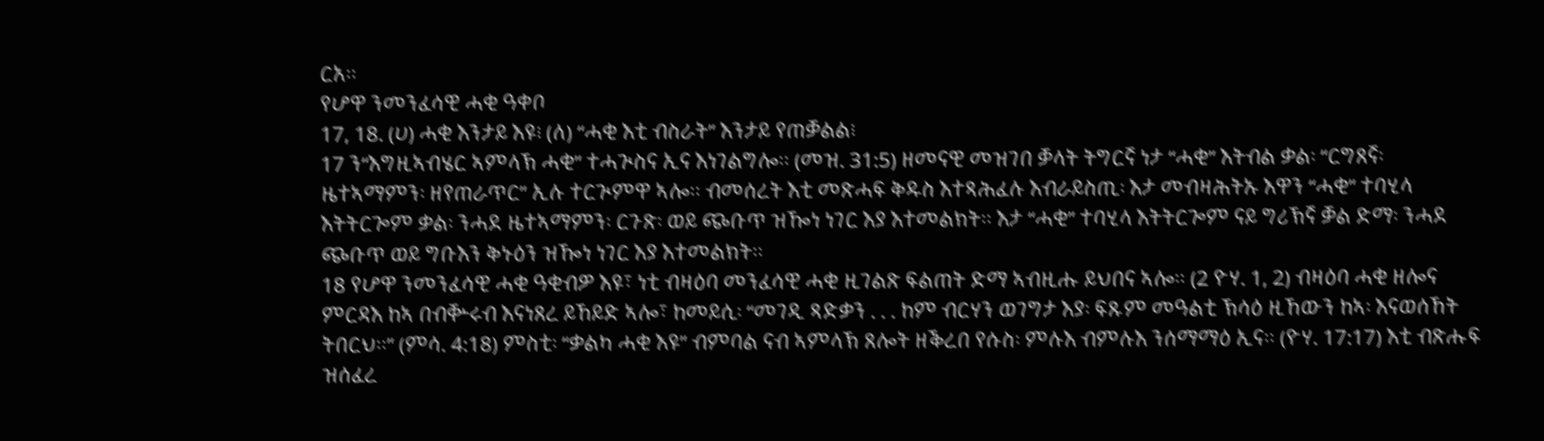ርአ።
የሆዋ ንመንፈሳዊ ሓቂ ዓቀቦ
17, 18. (ሀ) ሓቂ እንታይ እዩ፧ (ለ) “ሓቂ እቲ ብስራት” እንታይ የጠቓልል፧
17 ን“እግዚኣብሄር ኣምላኽ ሓቂ” ተሓጒስና ኢና እነገልግሎ። (መዝ. 31:5) ዘመናዊ መዝገበ ቓላት ትግርኛ ነታ “ሓቂ” እትብል ቃል፡ “ርግጸኛ፡ ዜተኣማምን፡ ዘየጠራጥር” ኢሉ ተርጒምዋ ኣሎ። ብመሰረት እቲ መጽሓፍ ቅዱስ እተጻሕፈሉ እብራይስጢ፡ እታ መብዛሕትኡ እዋን “ሓቂ” ተባሂላ እትትርጐም ቃል፡ ንሓደ ዜተኣማምን፡ ርጉጽ፡ ወይ ጭቡጥ ዝዀነ ነገር እያ እተመልክት። እታ “ሓቂ” ተባሂላ እትትርጐም ናይ ግሪኽኛ ቓል ድማ፡ ንሓደ ጭቡጥ ወይ ግቡእን ቅኑዕን ዝዀነ ነገር እያ እተመልክት።
18 የሆዋ ንመንፈሳዊ ሓቂ ዓቂብዎ እዩ፣ ነቲ ብዛዕባ መንፈሳዊ ሓቂ ዚገልጽ ፍልጠት ድማ ኣብዚሑ ይህበና ኣሎ። (2 ዮሃ. 1, 2) ብዛዕባ ሓቂ ዘሎና ምርዳእ ከኣ በብቝሩብ እናነጸረ ይኸይድ ኣሎ፣ ከመይሲ፡ “መገዲ ጻድቃን . . . ከም ብርሃን ወገግታ እያ፡ ፍጹም መዓልቲ ኽሳዕ ዚኸውን ከኣ፡ እናወሰኸት ትበርህ።” (ምሳ. 4:18) ምስቲ፡ “ቃልካ ሓቂ እዩ” ብምባል ናብ ኣምላኽ ጸሎት ዘቕረበ የሱስ፡ ምሉእ ብምሉእ ንሰማማዕ ኢና። (ዮሃ. 17:17) እቲ ብጽሑፍ ዝሰፈረ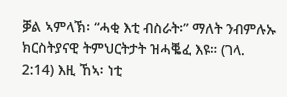ቓል ኣምላኽ፡ “ሓቂ እቲ ብስራት፡” ማለት ንብምሉኡ ክርስትያናዊ ትምህርትታት ዝሓቘፈ እዩ። (ገላ. 2:14) እዚ ኸኣ፡ ነቲ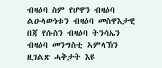ብዛዕባ ስም የሆዋን ብዛዕባ ልዑላውነቱን ብዛዕባ መስዋእታዊ በጃ የሱስን ብዛዕባ ትንሳኤን ብዛዕባ መንግስቲ ኣምላኽን ዚገልጽ ሓቅታት እዩ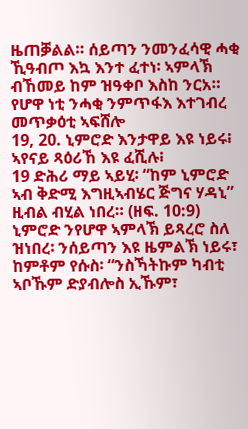ዜጠቓልል። ሰይጣን ንመንፈሳዊ ሓቂ ኺዓብጦ እኳ እንተ ፈተነ፡ ኣምላኽ ብኸመይ ከም ዝዓቀቦ እስከ ንርአ።
የሆዋ ነቲ ንሓቂ ንምጥፋእ እተገብረ መጥቃዕቲ ኣፍሸሎ
19, 20. ኒምሮድ እንታዋይ እዩ ነይሩ፧ ኣየናይ ጻዕሪኸ እዩ ፈሺሉ፧
19 ድሕሪ ማይ ኣይሂ፡ “ከም ኒምሮድ ኣብ ቅድሚ እግዚኣብሄር ጅግና ሃዳኒ” ዚብል ብሂል ነበረ። (ዘፍ. 10:9) ኒምሮድ ንየሆዋ ኣምላኽ ይጻረሮ ስለ ዝነበረ፡ ንሰይጣን እዩ ዜምልኽ ነይሩ፣ ከምቶም የሱስ፡ “ንስኻትኩም ካብቲ ኣቦኹም ድያብሎስ ኢኹም፣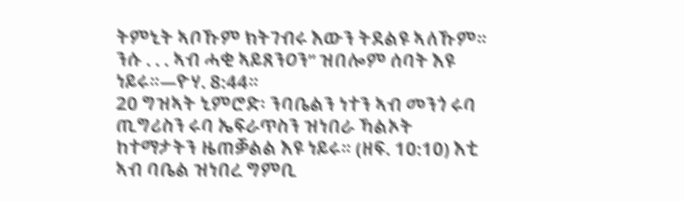ትምኒት ኣቦኹም ክትገብሩ እውን ትደልዩ ኣለኹም። ንሱ . . . ኣብ ሓቂ ኣይጸንዐን” ዝበሎም ሰባት እዩ ነይሩ።—ዮሃ. 8:44።
20 ግዝኣት ኒምሮድ፡ ንባቤልን ነተን ኣብ መንጎ ሩባ ጢግሪስን ሩባ ኤፍራጥስን ዝነበራ ኻልኦት ከተማታትን ዜጠቓልል እዩ ነይሩ። (ዘፍ. 10:10) እቲ ኣብ ባቤል ዝነበረ ግምቢ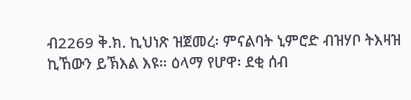ብ2269 ቅ.ክ. ኪህነጽ ዝጀመረ፡ ምናልባት ኒምሮድ ብዝሃቦ ትእዛዝ ኪኸውን ይኽእል እዩ። ዕላማ የሆዋ፡ ደቂ ሰብ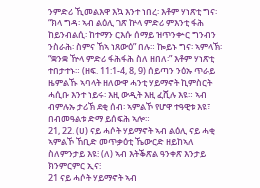ንምድሪ ኺመልእዋ እኳ እንተ ነበረ፡ እቶም ሃነጽቲ ግና፡ “ክላ ግዳ፡ ኣብ ልዕሊ ገጽ ኵላ ምድሪ ምእንቲ ፋሕ ከይንብልሲ፡ ከተማን ርእሱ ሰማይ ዝጥንቍር ግንብን ንስራሕ፡ ስምና ኸኣ ነጸውዕ” በሉ። ኰይኑ ግና፡ ኣምላኽ፡ “ቋንቋ ዅላ ምድሪ ፋሕፋሕ ስለ ዘበለ፡” እቶም ሃነጽቲ ተበታተኑ። (ዘፍ. 11:1-4, 8, 9) ሰይጣን ንዕኡ ጥራይ ዜምልኹ ኣባላት ዘለውዋ ሓንቲ ሃይማኖት ኪምስርት ሓሲቡ እንተ ነይሩ፡ እዚ ውዲት እዚ ፈሺሉ እዩ። ኣብ ብምሉኡ ታሪኽ ደቂ ሰብ፡ ኣምልኾ የሆዋ ተዓዊቱ እዩ፣ በብመዓልቱ ድማ ይሰፍሕ ኣሎ።
21, 22. (ሀ) ናይ ሓሶት ሃይማኖት ኣብ ልዕሊ ናይ ሓቂ ኣምልኾ ኸቢድ መጥቃዕቲ ኼውርድ ዘይከኣለ ስለምንታይ እዩ፧ (ለ) ኣብ እትቕጽል ዓንቀጽ እንታይ ክንምርምር ኢና፧
21 ናይ ሓሶት ሃይማኖት ኣብ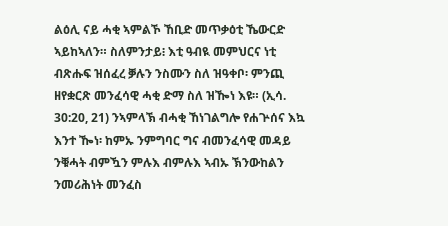ልዕሊ ናይ ሓቂ ኣምልኾ ኸቢድ መጥቃዕቲ ኼውርድ ኣይከኣለን። ስለምንታይ፧ እቲ ዓብዪ መምህርና ነቲ ብጽሑፍ ዝሰፈረ ቓሉን ንስሙን ስለ ዝዓቀቦ፡ ምንጪ ዘየቋርጽ መንፈሳዊ ሓቂ ድማ ስለ ዝዀነ እዩ። (ኢሳ. 30:20, 21) ንኣምላኽ ብሓቂ ኸነገልግሎ የሐጕሰና እኳ እንተ ዀነ፡ ከምኡ ንምግባር ግና ብመንፈሳዊ መዳይ ንቑሓት ብምዃን ምሉእ ብምሉእ ኣብኡ ኽንውከልን ንመሪሕነት መንፈስ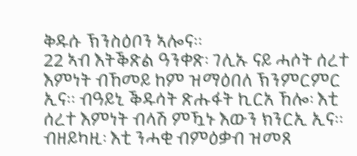ቅዱሱ ኽንስዕቦን ኣሎና።
22 ኣብ እትቕጽል ዓንቀጽ፡ ገሊኡ ናይ ሓሶት ሰረተ እምነት ብኸመይ ከም ዝማዕበለ ኽንምርምር ኢና። ብዓይኒ ቕዱሳት ጽሑፋት ኪርአ ኸሎ፡ እቲ ሰረተ እምነት ብላሽ ምዃኑ እውን ክንርኢ ኢና። ብዘይካዚ፡ እቲ ንሓቂ ብምዕቃብ ዝመጸ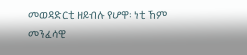መወዳድርቲ ዘይብሉ የሆዋ፡ ነቲ ኸም መንፈሳዊ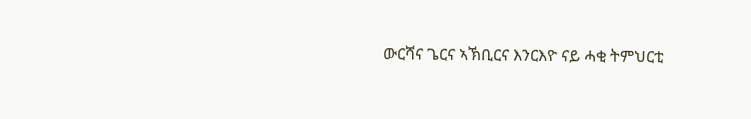ውርሻና ጌርና ኣኽቢርና እንርእዮ ናይ ሓቂ ትምህርቲ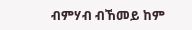ብምሃብ ብኸመይ ከም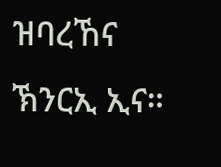ዝባረኸና ኽንርኢ ኢና።